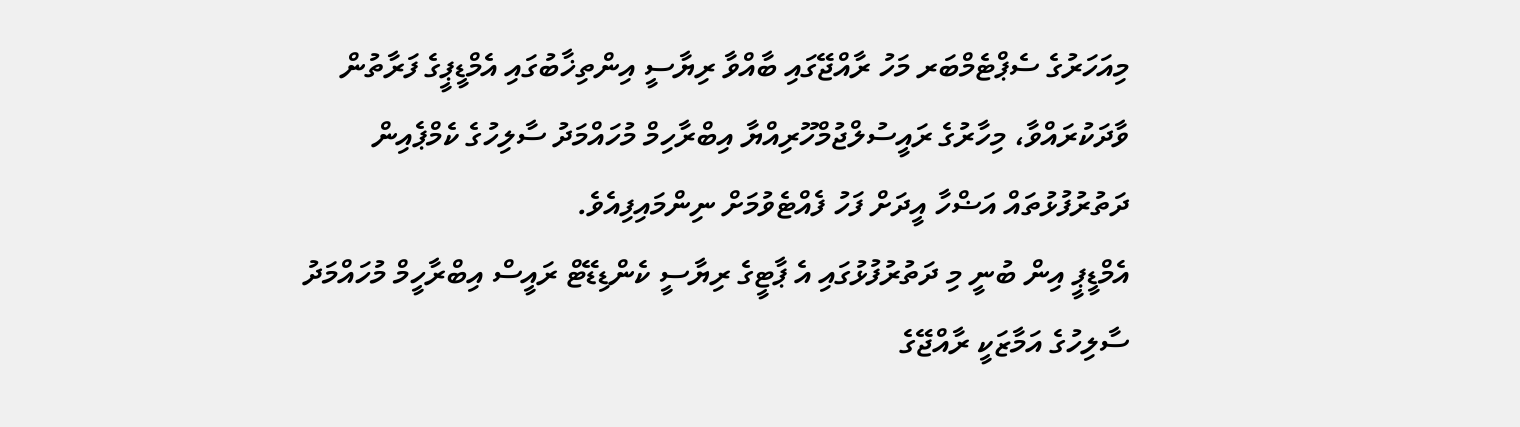މިއަހަރުގެ ސެޕްޓެމްބަރ މަހު ރާއްޖޭގައި ބާއްވާ ރިޔާސީ އިންތިޚާބުގައި އެމްޑީޕީގެ ފަރާތުން ވާދަކުރައްވާ، މިހާރުގެ ރައީސުލްޖުމްހޫރިއްޔާ އިބްރާހިމް މުހައްމަދު ސާލިހުގެ ކެމްޕެއިން ދަތުރުފުޅުތައް އަޟްހާ އީދަށް ފަހު ފެއްޓެވުމަށް ނިންމައިފިއެވެ.
އެމްޑީޕީ އިން ބުނީ މި ދަތުރުފުޅުގައި އެ ޕާޓީގެ ރިޔާސީ ކެންޑިޑޭޓް ރައީސް އިބްރާހީމް މުހައްމަދު ސާލިހުގެ އަމާޒަކީ ރާއްޖޭގެ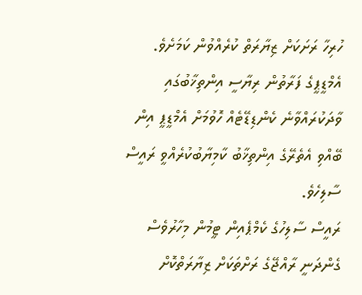ހުރިހާ ރަށަކަށް ޒިޔާރަތް ކުރެއްވުން ކަމަށެވެ.
އެމްޑީޕީގެ ފަރާތުން ރިޔާސީ އިންތިޚާބުގައި ވާދަކުރައްވާނެ ކެންޑިޑޭޓެއް ހޮވުމަށް އެމްޑީޕީ އިން ބޭއްވި އެތެރޭގެ އިންތިޚާބު ކާމިޔާބުކުރެއްވީ ރައީސް ސާލިހެވެ.
ރައީސް ސާލިހުގެ ކެމްޕެއިން ޓީމުން މިހާރުވެސް ގެންދަނީ ރާއްޖޭގެ ރަށްތަކަށް ޒިޔާރަތްކޮށް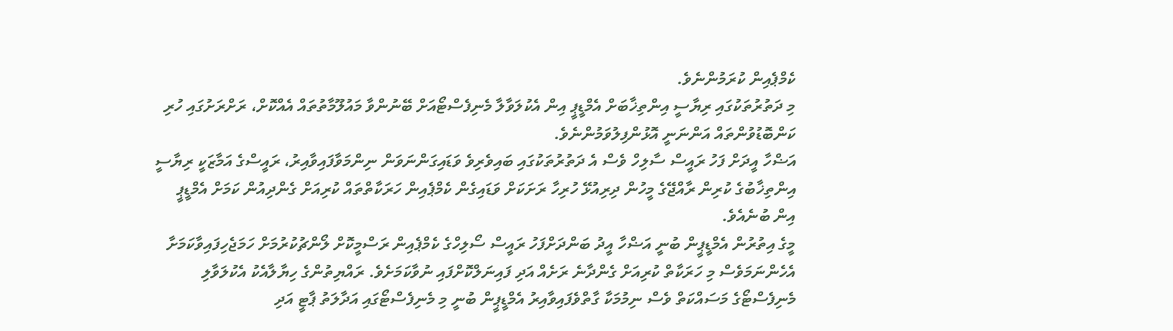ކެމްޕެއިން ކުރަމުންނެވެ.
މި ދަތުރުތަކުގައި ރިޔާސީ އިންތިޚާބަށް އެމްޑީޕީ އިން އެކުލަވާލާ މެނިފެސްޓޯއަށް ބޭނުންވާ މައުލޫމާތުތައް އެއްކޮށް، ރަށްރަށުގައި ހުރި ކަންބޮޑުވުންތައް އަންނަނީ އޮޅުންފިލުވަމުންނެވެ.
އަޟްހާ އީދަށް ފަހު ރައީސް ސާލިހް ވެސް އެ ދަތުރުތަކުގައި ބައިވެރިވެ ވަޑައިގަންނަވަން ނިންމަވާފައިވާއިރު، ރައީސްގެ އަމާޒަކީ ރިޔާސީ އިންތިޚާބުގެ ކުރިން ރާއްޖޭގެ މީހުން ދިރިއުޅޭ ހުރިހާ ރަށަކަށް ވަޑައިގެން ކެމްޕެއިން ހަރަކާތްތައް ކުރިއަށް ގެންދިއުން ކަމަށް އެމްޑީޕީ އިން ބުނެއެވެ.
މީގެ އިތުރުން އެމްޑީޕީން ބުނީ އަޟްހާ އީދު ބަންދަށްފަހު ރައީސް ސޯލިހްގެ ކެމްޕެއިން ރަސްމީކޮށް ލޯންޗުކުރުމަށް ހަމަޖެހިފައިވާކަމަށާ އެހެންނަމަވެސް މި ހަރަކާތް ކުރިއަށް ގެންދާނެ ރަށެއް އަދި ފައިނަލްކޮށްފައި ނުވާކަމަށެވެ. ރައްޔިތުންގެ ހިޔާލާއެކު އެކުލަވާލި މެނިފެސްޓޯގެ މަސައްކަތް ވެސް ނިމުމަކާ ގާތްވެފައިވާއިރު އެމްޑީޕީން ބުނީ މި މެނިފެސްޓޯގައި އަދާލަތު ޕާޓީ އަދި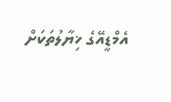އެމްޑީއޭގެ ޚިޔާލުތަކަށް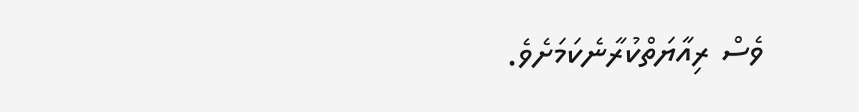ވެސް ރިއާޔަތްކުރާނެކަމަށެވެ.